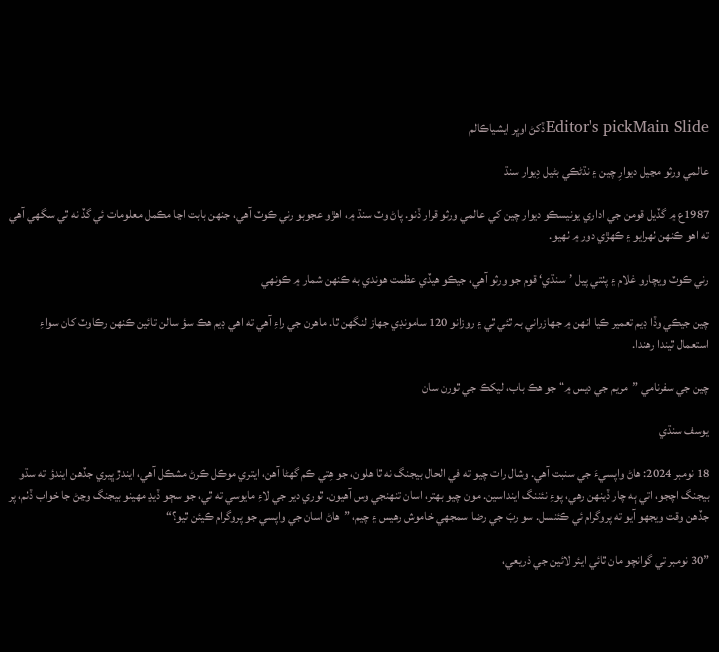Editor's pickMain Slideڏکڻ اوڀر ايشياڪالم

عالمي ورثو مڃيل ديوارِ چين ۽ نڌڻڪي بڻيل دِيوار سنڌ

1987ع ۾ گڏيل قومن جي اداري يونيسڪو ديوار چين کي عالمي ورثو قرار ڏنو. پاڻ وٽ سنڌ ۾، اهڙو عجوبو رني ڪوٽ آهي، جنهن بابت اڃا مڪمل معلومات ئي گڏ نه ٿي سگهي آهي ته اهو ڪنھن ٺھرايو ۽ ڪھڙي دور ۾ ٺھيو.

رني ڪوٽ ويچارو غلام ۽ پٺتي پيل ’سنڌي‘ قوم جو ورثو آهي، جيڪو هيڏي عظمت هوندي به ڪنھن شمار ۾ ڪونهي

چين جيڪي وڏا ڊيم تعمير ڪيا انھن ۾ جھازراني بہ ٿئي ٿي ۽ روزانو 120 سامونڊي جھاز لنگهن ٿا. ماهرن جي راءِ آهي ته اهي ڊيم هڪ سؤ سالن تائين ڪنھن رڪاوٽ کان سواءِ استعمال ٿيندا رهندا.

چين جي سفرنامي ”مريم جي ديس ۾“ جو ھڪ باب، ليکڪ جي ٿورن سان

يوسف سنڌي

18 نومبر 2024: هاڻ واپسيءَ جي سنبت آهي. وشال رات چيو ته في الحال بيجنگ نه ٿا هلون، جو هِتي ڪم گهڻا آهن، ايتري موڪل ڪرڻ مشڪل آهي، ايندڙ ڀيري جڏهن ايندؤ ته سڌو بيجنگ اچجو، اتي ٻه چار ڏينھن رهي، پوءِ نئننگ اينداسين. مون چيو بھتر، اسان تنھنجي وس آهيون. ٿوري دير جي لاءِ مايوسي ته ٿي، جو سڄو ڏيڍ مھينو بيجنگ وڃڻ جا خواب ڏٺم، پر جڏهن وقت ويجهو آيو ته پروگرام ئي ڪئنسل. سو ربَ جي رضا سمجهي خاموش رهيس ۽ چيم، ”هاڻ اسان جي واپسي جو پروگرام ڪيئن ٿيو؟“

”30 نومبر تي گوانچو مان ٿائي ايئر لائين جي ذريعي،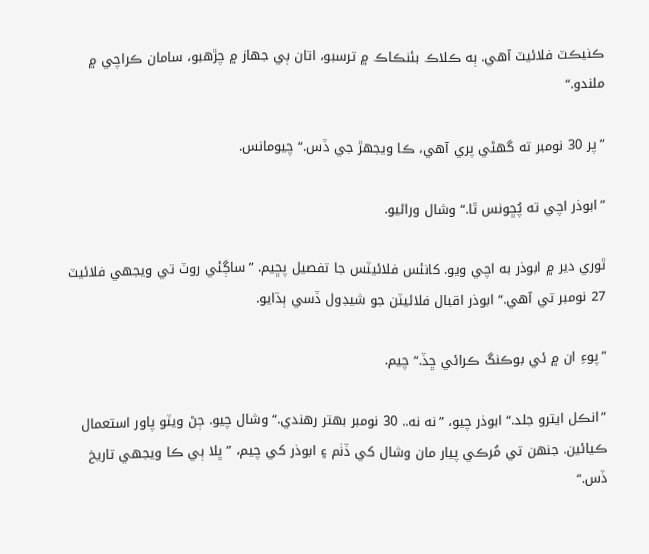ڪنيڪٽ فلائيٽ آهي. ٻه ڪلاڪ بئنڪاڪ ۾ ترسبو، اتان ٻي جھاز ۾ چڙهبو، سامان ڪراچي ۾ ملندو.“

”پر 30 نومبر ته گهڻي پري آهي، ڪا ويجهڙ جي ڏس.“ چيومانس.

”ابوذر اچي ته پُڇونس ٿا.“ وشال وراڻيو.

ٿوري دير ۾ ابوذر به اچي ويو. کانئس فلائيٽس جا تفصيل پڇيم. ”ساڳئي روٽ تي ويجهي فلائيٽ 27 نومبر تي آهي.“ ابوذر اقبال فلائيٽن جو شيڊول ڏسي ٻڌايو.

”پوءِ ان ۾ ئي بوڪنگ ڪرائي ڇڏ.“ چيم.

”انڪل ايترو جلد.“ ابوذر چيو، ”نه نه.. 30 نومبر بھتر رهندي.“ وشال چيو. ڄڻ ويٽو پاور استعمال ڪيائين. جنھن تي مُرڪي پيار مان وشال کي ڏٺم ۽ ابوذر کي چيم، ”ڀلا ٻي ڪا ويجهي تاريخ ڏس.“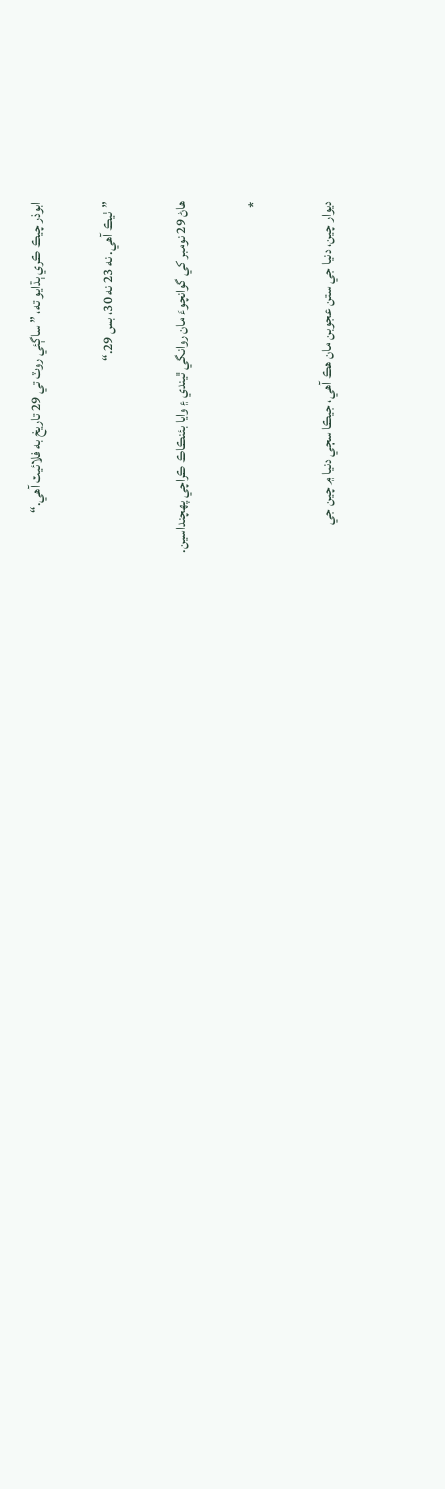ابوذر چيڪ ڪري ٻڌايو ته، ”ساڳئي روٽ تي 29 تاريخ به فلائيٽ آهي.“

”ٺيڪ آهي. نه 23 نه 30، بس 29.“

هاڻ 29 نومبر کي گوانچوءَ مان روانگي ٿيندي ۽ وايا بئنڪاڪ ڪراچي پھچنداسين.

*

ديوار چين، دنيا جي ستن عجوبن مان هڪ آهي، جيڪا سڄي دنيا ۾ چين جي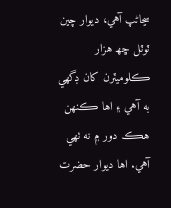سڃاڻپ آهي، ديوار چين ٽوٽل ڇھ هزار ڪلوميٽرن کان ڊگهي به آهي ۽ اها ڪنھن هڪ دور ۾ نه ٺھي آهي. اها ديوار حضرت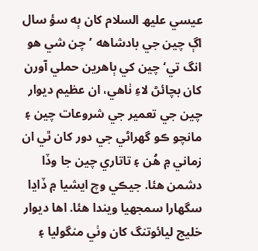عيسي عليھ السلام کان ٻه سؤ سال اڳ چين جي بادشاهه ’چن شي هو انگ تي‘ چين کي ٻاهرين حملي آورن کان بچائڻ لاءِ ٺاهي، ان عظيم ديوار چين جي تعمير جي شروعات چين ۽ مانچو ڪو گهراڻي جي دور کان ٿي ان زماني ۾ هُن ۽ تاتاري چين جا وڏا دشمن هئا. جيڪي وچ ايشيا ۾ ڏاڍا سگهارا سمجهيا ويندا هئا. اها ديوار خليج ليائوتنگ کان وٺي منگوليا ۽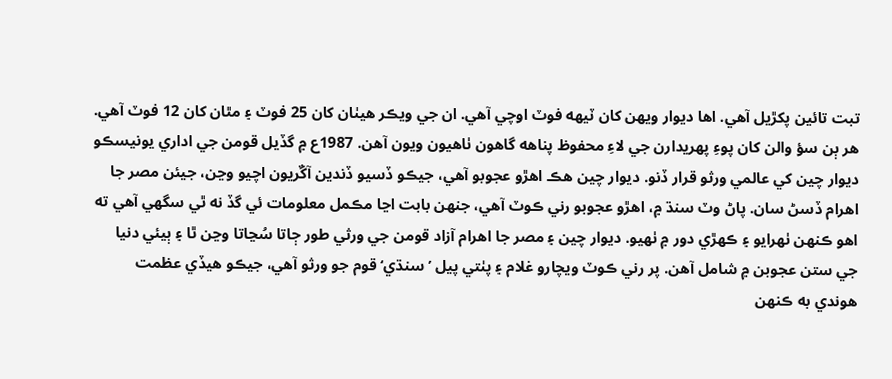تبت تائين پکڙيل آهي. اها ديوار ويھن کان ٽيھه فوٽ اوچي آهي. ان جي ويڪر هيٺان کان 25 فوٽ ۽ مٿان کان 12 فوٽ آهي. هر ٻن سؤ والن کان پوءِ پھريدارن جي لاءِ محفوظ پناهه گاهون ٺاهيون ويون آهن. 1987ع ۾ گڏيل قومن جي اداري يونيسڪو ديوار چين کي عالمي ورثو قرار ڏنو. ديوار چين هڪ اهڙو عجوبو آهي، جيڪو ڏسيو ڏندين آڱريون اچيو وڃن، جيئن مصر جا اهرام ڏسڻ سان. پاڻ وٽ سنڌ ۾، اهڙو عجوبو رني ڪوٽ آهي، جنهن بابت اڃا مڪمل معلومات ئي گڏ نه ٿي سگهي آهي ته اهو ڪنھن ٺھرايو ۽ ڪھڙي دور ۾ ٺھيو. ديوار چين ۽ مصر جا اهرام آزاد قومن جي ورثي طور ڄاتا سُڃاتا وڃن ٿا ۽ ٻيئي دنيا جي ستن عجوبن ۾ شامل آهن. پر رني ڪوٽ ويچارو غلام ۽ پٺتي پيل ’سنڌي‘ قوم جو ورثو آهي، جيڪو هيڏي عظمت هوندي به ڪنھن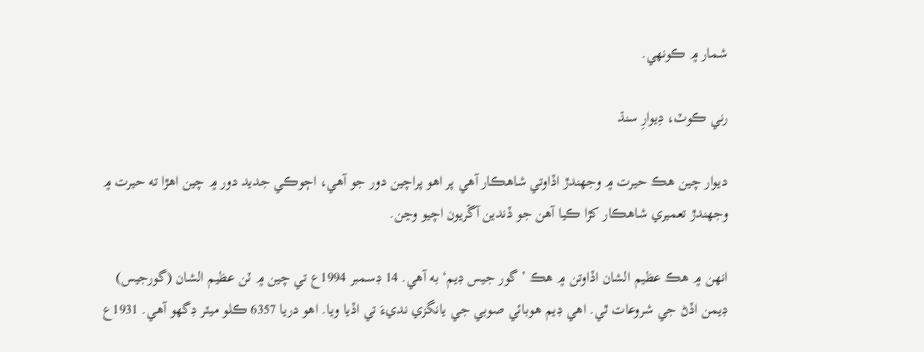شمار ۾ ڪونهي.

رني ڪوٽ، دِيوارِ سنڌ

ديوار چين هڪ حيرت ۾ وجهندڙ اڏاوتي شاهڪار آهي پر اهو پراچين دور جو آهي، اڄوڪي جديد دور ۾ چين اهڙا ته حيرت ۾ وجهندڙ تعميري شاهڪار کڙا ڪيا آهن جو ڏندين آڱريون اچيو وڃن.

انهن ۾ هڪ عظيم الشان اڏاوتن ۾ هڪ ’گور جيس ڊيم‘ به آهي. 14 ڊسمبر 1994ع تي چين ۾ ٽن عظيم الشان (گورجيس) ڊيمن اڏڻ جي شروعات ٿي. اهي ڊيم هوبائي صوبي جي يانگزي نديءَ تي اڏيا ويا. اهو دريا 6357 ڪلو ميٽر ڊگهو آهي. 1931ع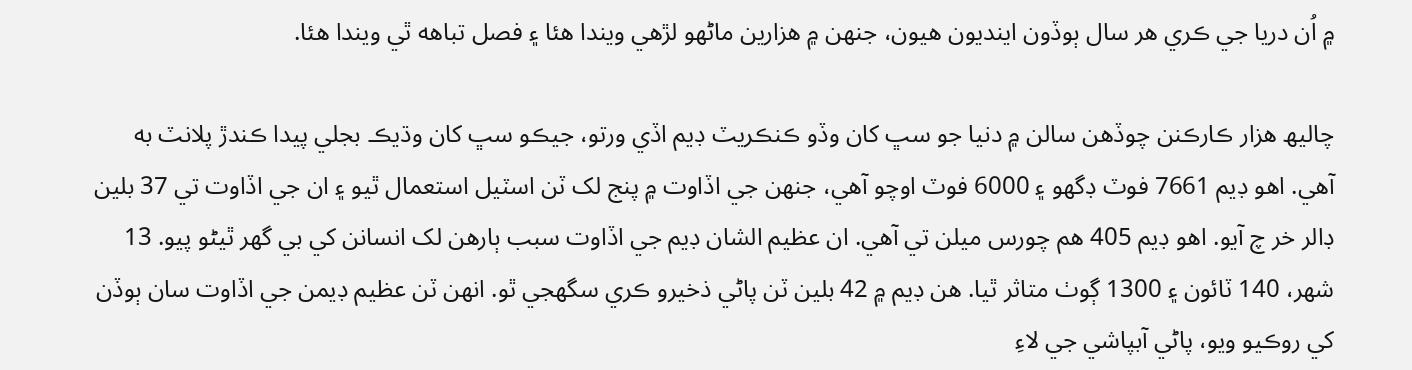۾ اُن دريا جي ڪري هر سال ٻوڏون اينديون هيون، جنھن ۾ هزارين ماڻهو لڙهي ويندا هئا ۽ فصل تباهه ٿي ويندا هئا.

چاليھ هزار ڪارڪنن چوڏهن سالن ۾ دنيا جو سڀ کان وڏو ڪنڪريٽ ڊيم اڏي ورتو، جيڪو سڀ کان وڌيڪ بجلي پيدا ڪندڙ پلانٽ به آهي. اهو ڊيم 7661 فوٽ ڊگهو ۽ 6000 فوٽ اوچو آهي، جنھن جي اڏاوت ۾ پنج لک ٽن اسٽيل استعمال ٿيو ۽ ان جي اڏاوت تي 37 بلين ڊالر خر چ آيو. اهو ڊيم 405 هم چورس ميلن تي آهي. ان عظيم الشان ڊيم جي اڏاوت سبب ٻارهن لک انسانن کي بي گهر ٿيڻو پيو. 13 شھر، 140 ٽائون ۽ 1300 ڳوٺ متاثر ٿيا. هن ڊيم ۾ 42 بلين ٽن پاڻي ذخيرو ڪري سگهجي ٿو. انهن ٽن عظيم ڊيمن جي اڏاوت سان ٻوڏن کي روڪيو ويو، پاڻي آبپاشي جي لاءِ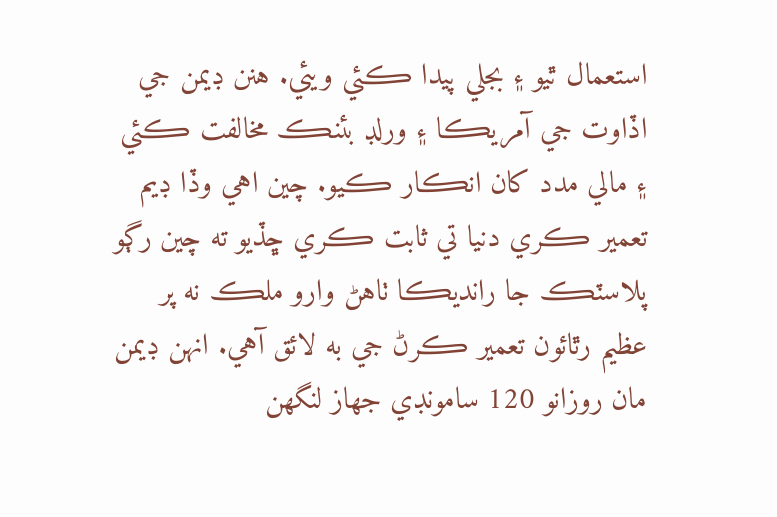استعمال ٿيو ۽ بجلي پيدا ڪئي ويئي. هنن ڊيمن جي اڏاوت جي آمريڪا ۽ ورلڊ بئنڪ مخالفت ڪئي ۽ مالي مدد کان انڪار ڪيو. چين اهي وڏا ڊيم تعمير ڪري دنيا تي ثابت ڪري ڇڏيو ته چين رڳو پلاسٽڪ جا رانديڪا ٺاهڻ وارو ملڪ نه پر عظيم رٿائون تعمير ڪرڻ جي به لائق آهي. انهن ڊيمن مان روزانو 120 سامونڊي جھاز لنگهن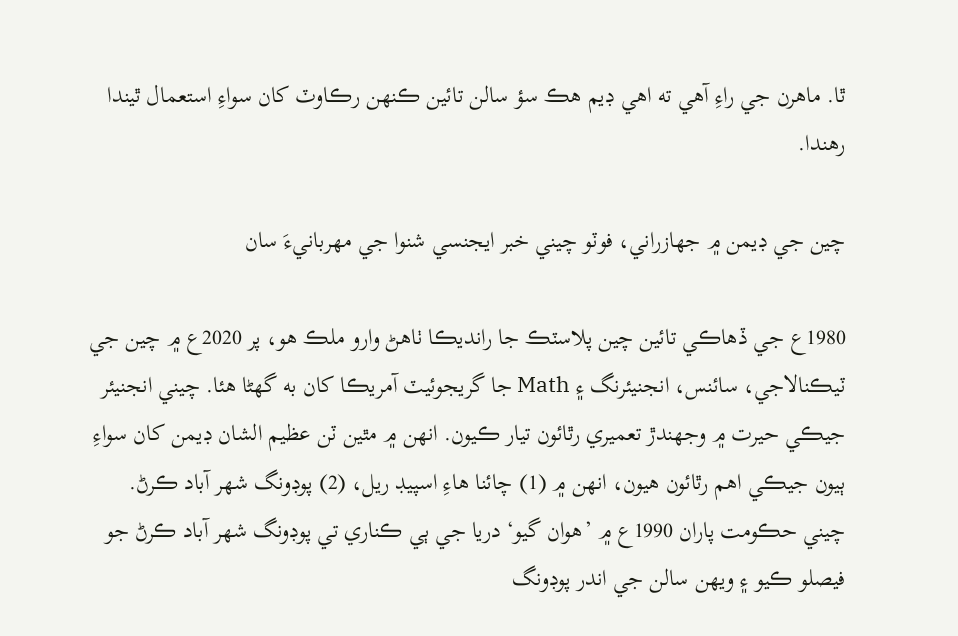ٿا. ماهرن جي راءِ آهي ته اهي ڊيم هڪ سؤ سالن تائين ڪنھن رڪاوٽ کان سواءِ استعمال ٿيندا رهندا.

چين جي ڊيمن ۾ جھازراني، فوٽو چيني خبر ايجنسي شنوا جي مھربانيءَ سان

1980ع جي ڏهاڪي تائين چين پلاسٽڪ جا رانديڪا ٺاهڻ وارو ملڪ هو، پر 2020ع ۾ چين جي ٽيڪنالاجي، سائنس، انجنيئرنگ ۽ Math جا گريجوئيٽ آمريڪا کان به گهڻا هئا. چيني انجنيئر جيڪي حيرت ۾ وجهندڙ تعميري رٿائون تيار ڪيون. انهن ۾ مٿين ٽن عظيم الشان ڊيمن کان سواءِ ٻيون جيڪي اهم رٿائون هيون، انهن ۾ (1) چائنا هاءِ اسپيڊ ريل، (2) پوڊونگ شھر آباد ڪرڻ. چيني حڪومت پاران 1990ع ۾ ’هوان گيو‘ دريا جي ٻي ڪناري تي پوڊونگ شھر آباد ڪرڻ جو فيصلو ڪيو ۽ ويھن سالن جي اندر پوڊونگ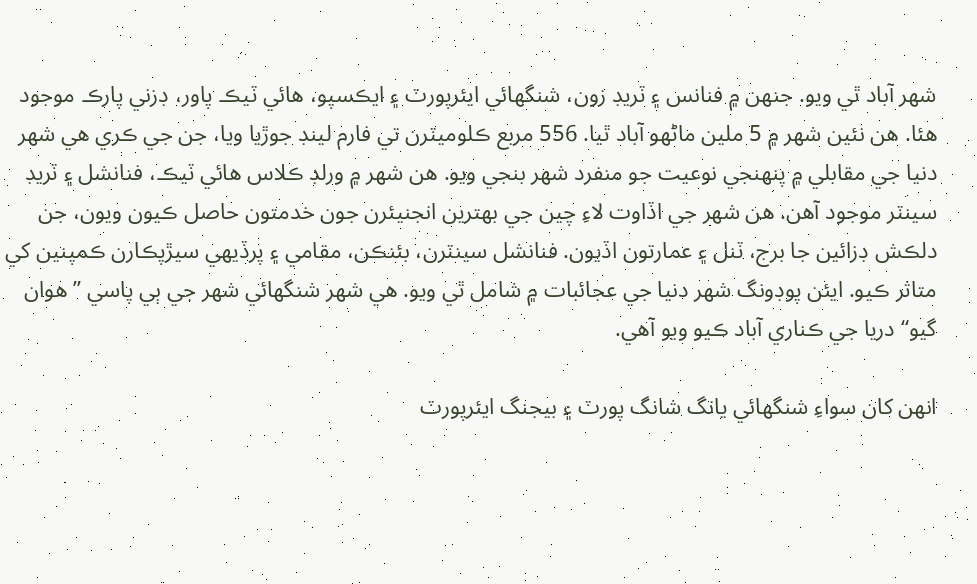شھر آباد ٿي ويو. جنھن ۾ فنانس ۽ ٽريڊ زون، شنگهائي ايئرپورٽ ۽ ايڪسپو، هائي ٽيڪ پاور، ڊزني پارڪ موجود هئا. هن نئين شھر ۾ 5 ملين ماڻهو آباد ٿيا. 556 مربع ڪلوميٽرن تي فارم لينڊ جوڙيا ويا، جن جي ڪري هي شھر دنيا جي مقابلي ۾ پنھنجي نوعيت جو منفرد شھر بنجي ويو. هن شھر ۾ ورلڊ ڪلاس هائي ٽيڪ، فنانشل ۽ ٽريڊ سينٽر موجود آهن. هن شھر جي اڏاوت لاءِ چين جي بھترين انجنيئرن جون خدمتون حاصل ڪيون ويون، جن دلڪش ڊزائين جا برج، ٽنل ۽ عمارتون اڏيون. فنانشل سينٽرن، بئنڪن، مقامي ۽ پرڏيھي سيڙپڪارن ڪمپنين کي متاثر ڪيو. ايئن پوڊونگ شھر دنيا جي عجائبات ۾ شامل ٿي ويو. هي شھر شنگهائي شھر جي ٻي پاسي ”هوان گيو“ دريا جي ڪناري آباد ڪيو ويو آهي.

انهن کان سواءِ شنگهائي يانگ شانگ پورٽ ۽ بيجنگ ايئرپورٽ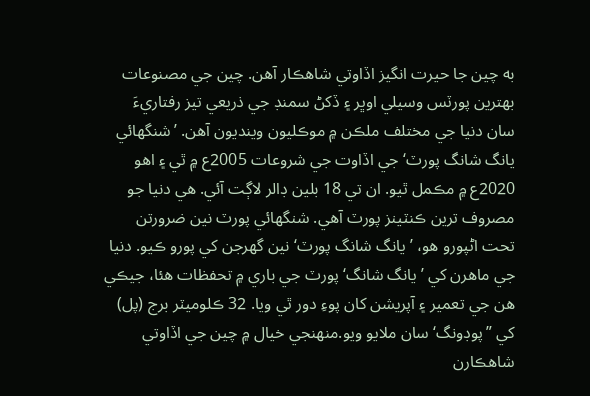به چين جا حيرت انگيز اڏاوتي شاهڪار آهن. چين جي مصنوعات بھترين پورٽس وسيلي اوڀر ۽ ڏکڻ سمنڊ جي ذريعي تيز رفتاريءَ سان دنيا جي مختلف ملڪن ۾ موڪليون وينديون آهن. ’شنگهائي يانگ شانگ پورٽ‘ جي اڏاوت جي شروعات 2005ع ۾ ٿي ۽ اهو 2020ع ۾ مڪمل ٿيو. ان تي 18 بلين ڊالر لاڳت آئي. هي دنيا جو مصروف ترين ڪنٽينز پورٽ آهي. شنگهائي پورٽ نين ضرورتن تحت اڻپورو هو، ’يانگ شانگ پورٽ‘ نين گهرجن کي پورو ڪيو. دنيا جي ماهرن کي ’يانگ شانگ‘ پورٽ جي باري ۾ تحفظات هئا، جيڪي هن جي تعمير ۽ آپريشن کان پوءِ دور ٿي ويا. 32 ڪلوميٽر برج (پل) کي ”پوڊونگ‘ سان ملايو ويو.منھنجي خيال ۾ چين جي اڏاوتي شاهڪارن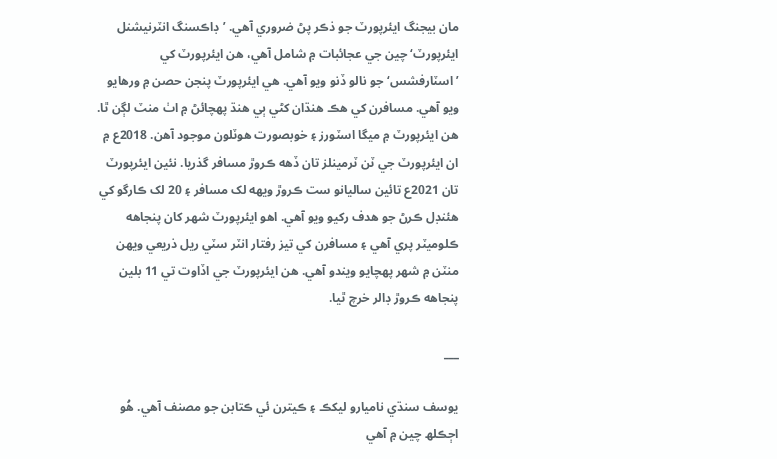مان بيجنگ ايئرپورٽ جو ذڪر پڻ ضروري آهي. ’ڊاڪسنگ انٽرنيشنل ايئرپورٽ‘ چين جي عجائبات ۾ شامل آهي، هن ايئرپورٽ کي ’اسٽارفشس‘ جو نالو ڏنو ويو آهي. هي ايئرپورٽ پنجن حصن ۾ ورهايو ويو آهي. مسافرن کي هڪ هنڌان کڻي ٻي هنڌ پھچائڻ ۾ اٺ منٽ لڳن ٿا. هن ايئرپورٽ ۾ ميگا اسٽورز ۽ خوبصورت هوٽلون موجود آهن. 2018ع ۾ ان ايئرپورٽ جي ٽن ٽرمينلز تان ڏهه ڪروڙ مسافر گذريا. نئين ايئرپورٽ تان 2021ع تائين ساليانو ست ڪروڙ ويھه لک مسافر ۽ 20 لک ڪارگو کي هئنڊل ڪرڻ جو هدف رکيو ويو آهي. اهو ايئرپورٽ شھر کان پنجاهه ڪلوميٽر پري آهي ۽ مسافرن کي تيز رفتار انٽر سٽي ريل ذريعي ويھن منٽن ۾ شھر پھچايو ويندو آهي. هن ايئرپورٽ جي اڏاوت تي 11 بلين پنجاهه ڪروڙ ڊالر خرچ ٿيا.

___

يوسف سنڌي ناميارو ليکڪ ۽ ڪيترن ئي ڪتابن جو مصنف آھي. ھُو اڄڪلھ چين ۾ آھي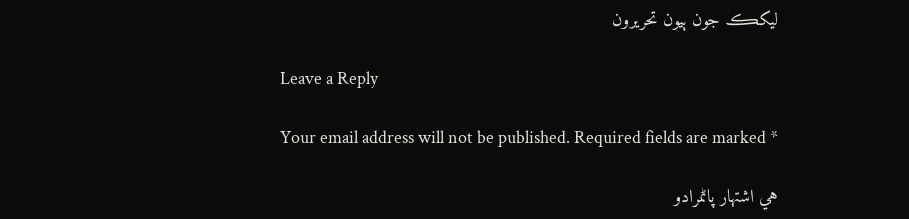ليکڪ جون ٻيون تحريرون

Leave a Reply

Your email address will not be published. Required fields are marked *

هي اشتهار پاڻمرادو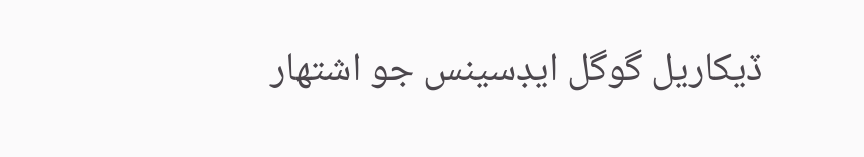ڏيکاريل گوگل ايڊسينس جو اشتهار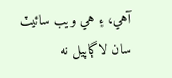آهي، ۽ هي ويب سائيٽ سان لاڳاپيل نه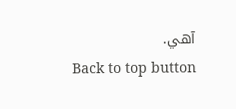آهي.
Back to top button